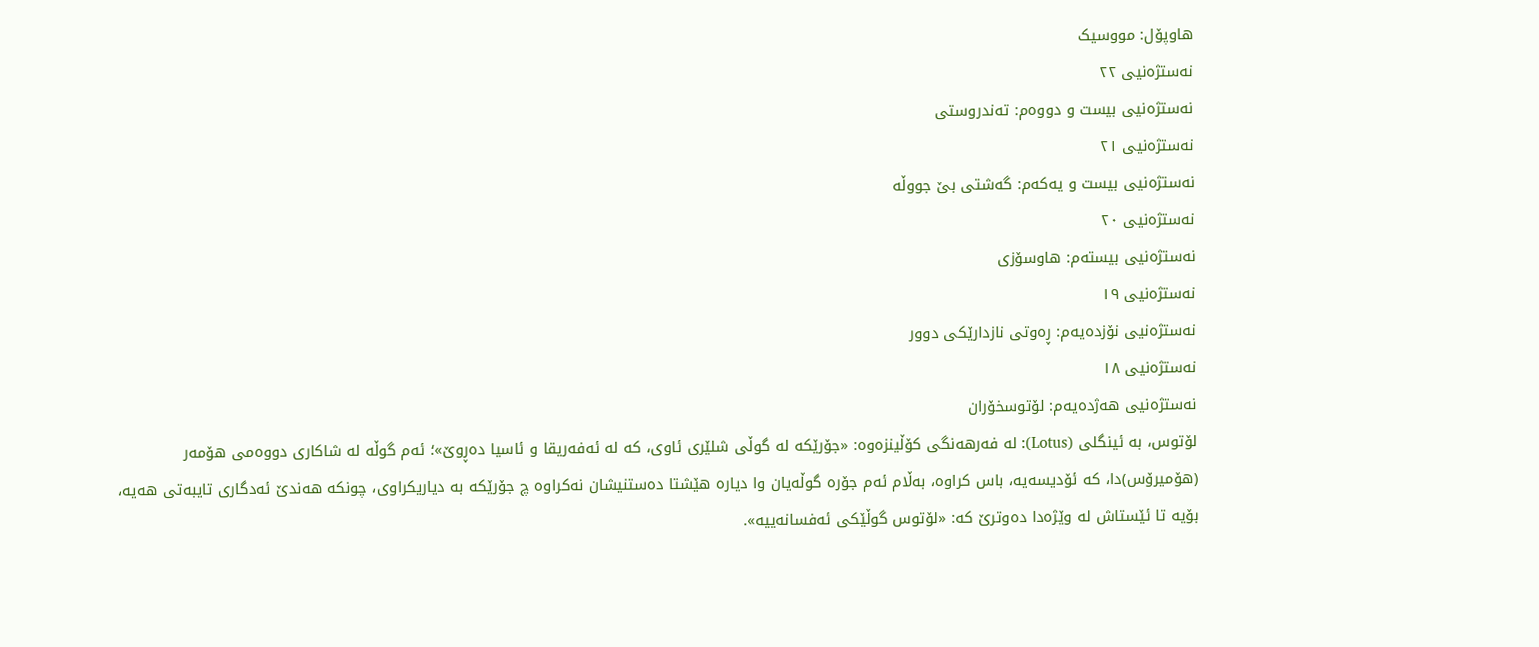هاوپۆل: مووسیک
نەستژەنیی ٢٢
نەستژەنیی بیست و دووەم: تەندروستی
نەستژەنیی ٢١
نەستژەنیی بیست و یەکەم: گەشتی بێ جووڵە
نەستژەنیی ٢٠
نەستژەنیی بیستەم: هاوسۆزی
نەستژەنیی ١٩
نەستژەنیی نۆزدەیەم: ڕەوتی نازدارێکی دوور
نەستژەنیی ١٨
نەستژەنیی هەژدەیەم: لۆتوسخۆران
لۆتوس، بە ئینگلی (Lotus): لە فەرهەنگی کۆڵینزەوە: «جۆرێکە لە گوڵی شلێری ئاوی، کە لە ئەفەریقا و ئاسیا دەڕوێ»؛ ئەم گوڵە لە شاکاری دووەمی هۆمەر (هۆمیرۆس)دا، کە ئۆدیسەیە، باس کراوە، بەڵام ئەم جۆرە گوڵەیان وا دیارە هێشتا دەستنیشان نەکراوە چ جۆرێکە بە دیاریکراوی، چونکە هەندێ ئەدگاری تایبەتی هەیە، بۆیە تا ئێستاش لە وێژەدا دەوترێ کە: «لۆتوس گوڵێکی ئەفسانەییە».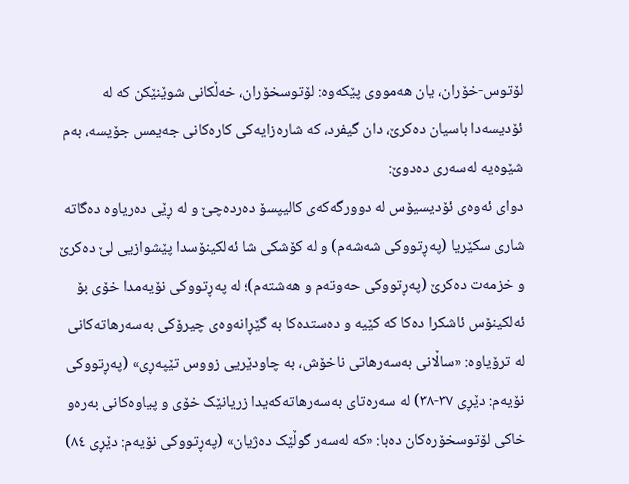لۆتوس-خۆران، یان هەمووی پێکەوە: لۆتوسخۆران، خەڵکانی شوێنێکن کە لە ئۆدیسەدا باسیان دەکرێ، دان گیفرد، کە شارەزایەکی کارەکانی جەیمس جۆیسە، بەم شێوەیە لەسەری دەدوێ:
دوای ئەوەی ئۆدیسیۆس لە دوورگەکەی کالیپسۆ دەردەچێ و لە ڕێی دەریاوە دەگاتە شاری سکێریا (پەڕتووکی شەشەم) و لە کۆشکی شا ئەلکینۆسدا پێشوازیی لێ دەکرێ و خزمەت دەکرێ (پەڕتووکی حەوتەم و هەشتەم)؛ لە پەڕتووکی نۆیەمدا خۆی بۆ ئەلکینۆس ئاشکرا دەکا کە کێیە و دەستدەکا بە گێڕانەوەی چیرۆکی بەسەرهاتەکانی لە ترۆیاوە: «ساڵانی بەسەرهاتی ناخۆش، بە چاودێریی زووس تێپەڕی» (پەڕتووکی نۆیەم: دێڕی ٣٧-٣٨) لە سەرەتای بەسەرهاتەکەیدا زریانێک خۆی و پیاوەکانی بەرەو خاکی لۆتوسخۆرەکان دەبا: «کە لەسەر گوڵێک دەژیان» (پەڕتووکی نۆیەم: دێڕی ٨٤)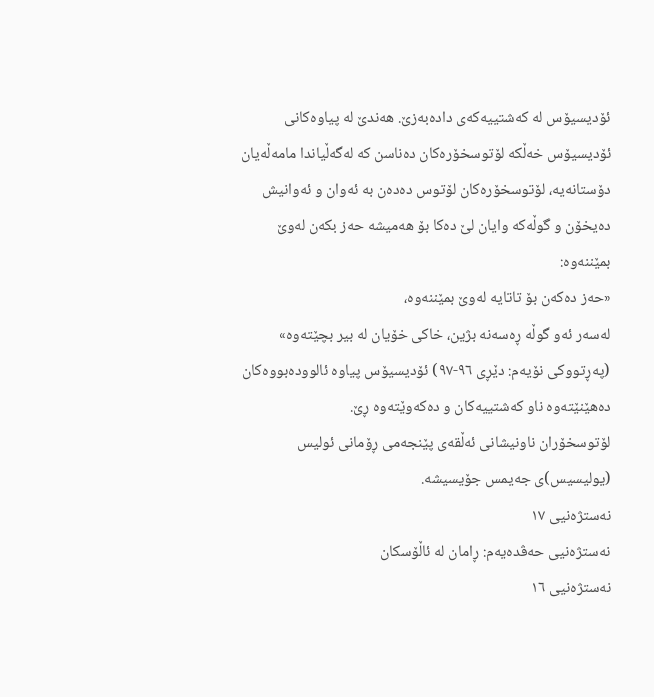ئۆدیسیۆس لە کەشتییەکەی دادەبەزێ. هەندێ لە پیاوەکانی ئۆدیسیۆس خەڵکە لۆتوسخۆرەکان دەناسن کە لەگەڵیاندا مامەڵەیان دۆستانەیە، لۆتوسخۆرەکان لۆتوس دەدەن بە ئەوان و ئەوانیش دەیخۆن و گوڵەکە وایان لێ دەکا بۆ هەمیشە حەز بکەن لەوێ بمێننەوە:
«حەز دەکەن بۆ تاتایە لەوێ بمێننەوە،
لەسەر ئەو گوڵە ڕەسەنە بژین، خاکی خۆیان لە بیر بچێتەوە»
(پەڕتووکی نۆیەم: دێڕی ٩٦-٩٧) ئۆدیسیۆس پیاوە ئالوودەبووەکان دەهێنێتەوە ناو کەشتییەکان و دەکەوێتەوە ڕێ.
لۆتوسخۆران ناونیشانی ئەڵقەی پێنجەمی ڕۆمانی ئولیس (یولیسیس)ی جەیمس جۆیسیشە.
نەستژەنیی ١٧
نەستژەنیی حەڤدەیەم: ڕامان لە ئاڵۆسکان
نەستژەنیی ١٦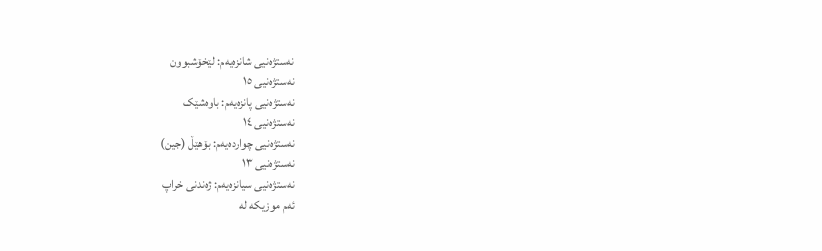نەستژەنیی شانزەیەم: لێخۆشبوون
نەستژەنیی ١٥
نەستژەنیی پانزەیەم: باوەشێک
نەستژەنیی ١٤
نەستژەنیی چواردەیەم: بۆهێڵ (جین)
نەستژەنیی ١٣
نەستژەنیی سیانزەیەم: ژەندنی خراپ
ئەم موزیکە لە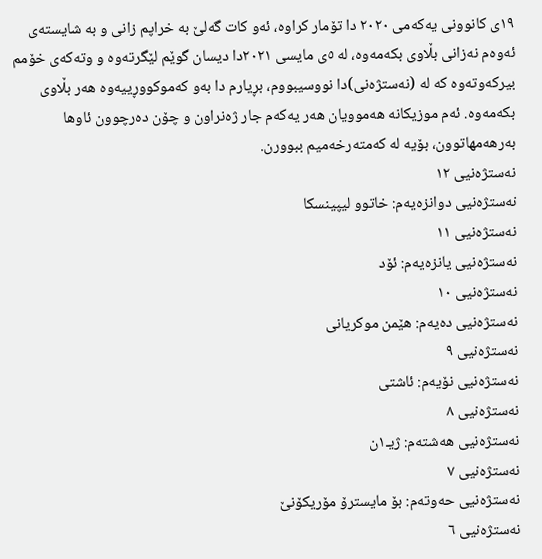١٩ی کانوونی یەکەمی ٢٠٢٠ دا تۆمار کراوە، ئەو کات گەلێ بە خراپم زانی و بە شایستەی ئەوەم نەزانی بڵاوی بکەمەوە، لە ٥ی مایسی ٢٠٢١دا دیسان گوێم لێگرتەوە و وتەکەی خۆمم بیرکەوتەوە کە لە (نەستژەنی)دا نووسیبووم، بڕیارم دا بەو کەموکووڕییەوە هەر بڵاوی بکەمەوە. ئەم موزیکانە هەموویان هەر یەکەم جار ژەنراون و چۆن دەرچوون ئاوها بەرهەمهاتوون، بۆیە لە کەمتەرخەمیم ببوورن.
نەستژەنیی ١٢
نەستژەنیی دوانزەیەم: خاتوو لیپینسکا
نەستژەنیی ١١
نەستژەنیی یانزەیەم: ئۆد
نەستژەنیی ١٠
نەستژەنیی دەیەم: هێمن موکریانی
نەستژەنیی ٩
نەستژەنیی نۆیەم: ئاشتی
نەستژەنیی ٨
نەستژەنیی هەشتەم: ژیـ١ن
نەستژەنیی ٧
نەستژەنیی حەوتەم: بۆ مایسترۆ مۆریکۆنێ
نەستژەنیی ٦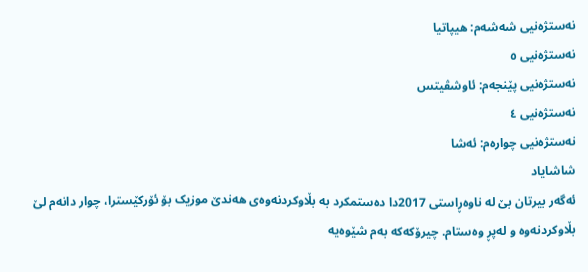نەستژەنیی شەشەم: هیپاتیا
نەستژەنیی ٥
نەستژەنیی پێنجەم: ئاوشڤیتس
نەستژەنیی ٤
نەستژەنیی چوارەم: ئەشا
شاشایاد
ئەگەر بیرتان بێ لە ناوەڕاستی 2017دا دەستمکرد بە بڵاوکردنەوەی هەندێ موزیک بۆ ئۆرکێسترا، چوار دانەم لێ بڵاوکردنەوە و لەپڕ وەستام. چیرۆکەکە بەم شێوەیە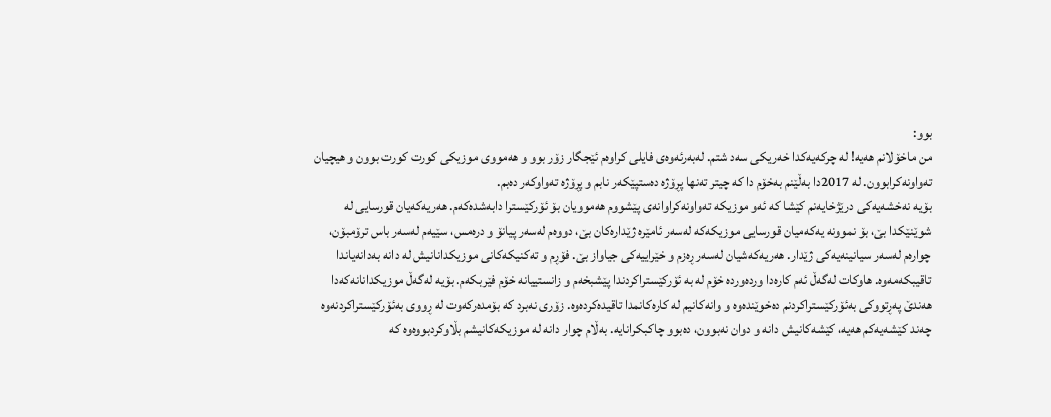بوو:
من ماخۆلانم هەیە! لە چرکەیەکدا خەریکی سەد شتم. لەبەرئەوەی فایلی کراوەم ئێجگار زۆر بوو و هەمووی موزیکی کورت کورت بوون و هیچیان تەواونەکرابوون. لە 2017دا بەڵێنم بەخۆم دا کە چیتر تەنها پڕۆژە دەستپێکەر نابم و پڕۆژە تەواوکەر دەبم.
بۆیە نەخشەیەکی درێژخایەنم کێشا کە ئەو موزیکە تەواونەکراوانەی پێشووم هەموویان بۆ ئۆرکێسترا دابەشدەکەم. هەریەکەیان قورسایی لە شوێنێکدا بێ، بۆ نموونە یەکەمیان قورسایی موزیکەکە لەسەر ئامێرە ژێدارەکان بێ، دووەم لەسەر پیانۆ و درەمس، سێیەم لەسەر باس ترۆمبۆن، چوارەم لەسەر سیانینەیەکی ژێدار. هەریەکەشیان لەسەر ڕەزم و خێراییەکی جیاواز بێ. فۆڕم و تەکنیکەکانی موزیکدانانیش لە دانە بەدانەیاندا تاقیبکەمەوە. هاوکات لەگەڵ ئەم کارەدا وردەوردە خۆم لە بە ئۆرکێستراکردندا پێشبخەم و زانستییانە خۆم فێربکەم. بۆیە لەگەڵ موزیکدانانەکەدا هەندێ پەڕتووکی بەئۆرکێستراکردنم دەخوێندەوە و وانەکانیم لە کارەکانمدا تاقیدەکردەوە. زۆری نەبرد کە بۆمدەرکەوت لە ڕووی بەئۆرکێستراکردنەوە چەند کێشەیەکم هەیە، کێشەکانیش دانە و دوان نەبوون، دەبوو چاکبکرانایە. بەڵام چوار دانە لە موزیکەکانیشم بڵاوکردبووەوە کە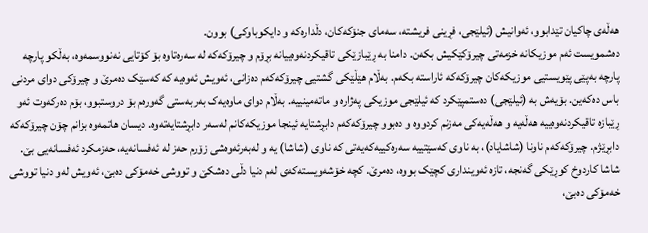هەڵەی چاکیان تێدابوو، ئەوانیش (ئیلێجی، فڕینی فریشتە، سەمای جنۆکەکان، دڵدارەکە و دایکوباوکی) بوون.
دەشمویست ئەم موزیکانە خزمەتی چیرۆکێکیش بکەن. دامنا بە ڕێبازێکی تاقیکردنەوەییانە بڕۆم و چیرۆکەکە لە سەرەتاوە بۆ کۆتایی نەنووسمەوە، بەڵکو پارچە پارچە بەپێی پێویستیی موزیکەکان چیرۆکەکە ئاراستە بکەم. بەڵام هێڵێکی گشتیی چیرۆکەکەم دەزانی، ئەویش ئەوەیە کە کەسێک دەمرێ و چیرۆکی دوای مردنی باس دەکەین. بۆیەش بە (ئیلێجی) دەستمپێکرد کە ئیلێجی موزیکی پەژارە و ماتەمینییە. بەڵام دوای ماوەیەک بەربەستی گەورەم بۆ دروستبوو، بۆم دەرکەوت ئەو ڕێبازە تاقیکردنەوەییە هەڵەیە و هەڵەیەکی مەزنم کردووە و دەبوو چیرۆکەکەم دابڕشتایە ئینجا موزیکەکانم لەسەر دابڕشتایەتەوە. دیسان هاتمەوە بزانم چۆن چیرۆکەکە دابڕێژم. چیرۆکەکەم ناونا (شاشایاد)، بە ناوی کەسێتییە سەرەکییەکەیەتی کە ناوی (شاشا) یە و لەبەرئەوەشی زۆرم حەز لە ئەفسانەیە، حەزمکرد ئەفسانەیی بێ. شاشا کاردوخ کوڕێکی گەنجە، تازە ئەوینداری کچێک بووە، دەمرێ. کچە خۆشەویستەکەی لەم دنیا دڵی دەشکێ و تووشی خەمۆکی دەبێ، ئەویش لەو دنیا تووشی خەمۆکی دەبێ،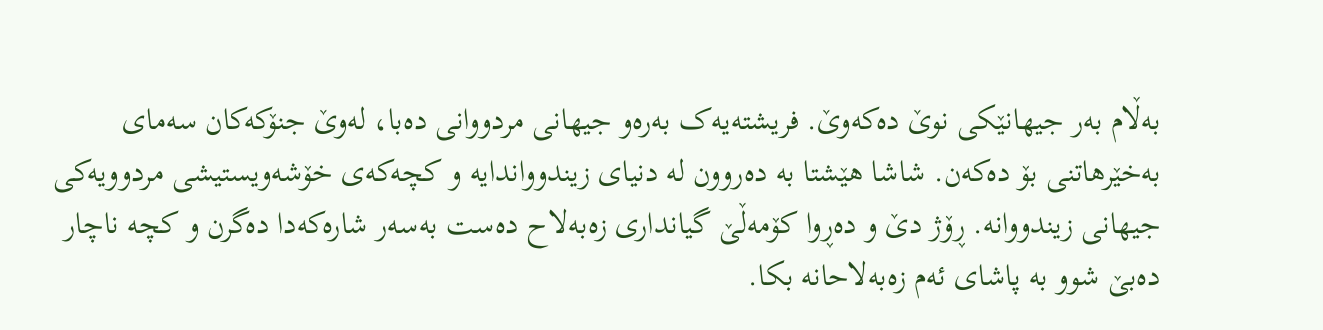بەڵام بەر جیهانێکی نوێ دەکەوێ. فریشتەیەک بەرەو جیهانی مردووانی دەبا، لەوێ جنۆکەکان سەمای بەخێرهاتنی بۆ دەکەن. شاشا هێشتا بە دەروون لە دنیای زیندوواندایە و کچەکەی خۆشەویستیشی مردوویەکی جیهانی زیندووانە. ڕۆژ دێ و دەڕوا کۆمەڵێ گیانداری زەبەلاح دەست بەسەر شارەکەدا دەگرن و کچە ناچار دەبێ شوو بە پاشای ئەم زەبەلاحانە بکا.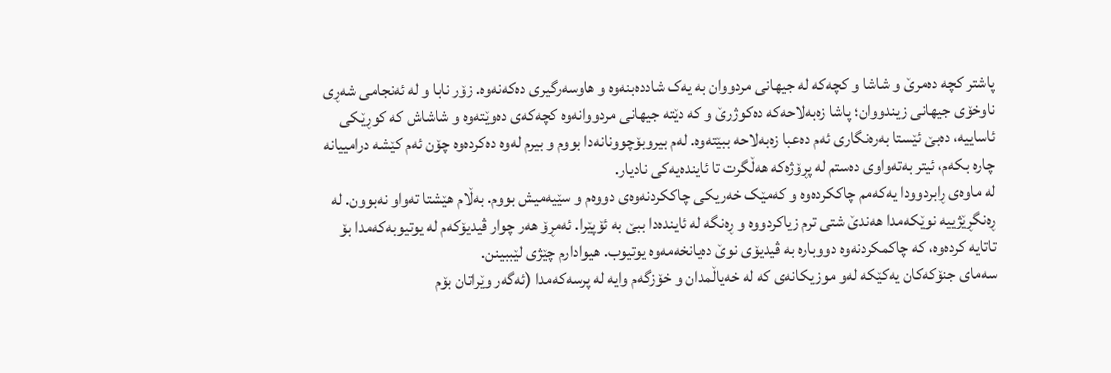پاشتر کچە دەمرێ و شاشا و کچەکە لە جیهانی مردووان بە یەک شاددەبنەوە و هاوسەرگیری دەکەنەوە. زۆر نابا و لە ئەنجامی شەڕی ناوخۆی جیهانی زیندووان؛ پاشا زەبەلاحەکە دەکوژرێ و کە دێتە جیهانی مردووانەوە کچەکەی دەوێتەوە و شاشاش کە کوڕێکی ئاساییە، دەبێ ئێستا بەرەنگاری ئەم دەعبا زەبەلاحە ببێتەوە. لەم بیروبۆچوونانەدا بووم و بیرم لەوە دەکردەوە چۆن ئەم کێشە درامییانە چارە بکەم، ئیتر بەتەواوی دەستم لە پڕۆژەکە هەڵگرت تا ئایندەیەکی نادیار.
لە ماوەی ڕابردوودا یەکەمم چاککردەوە و کەمێک خەریکی چاککردنەوەی دووەم و سێیەمیش بووم. بەڵام هێشتا تەواو نەبوون. لە ڕەنگڕێژییە نوێکەمدا هەندێ شتی ترم زیاکردووە و ڕەنگە لە ئایندەدا ببێ بە ئۆپێرا. ئەمڕۆ هەر چوار ڤیدیۆکەم لە یوتیوبەکەمدا بۆ تاتایە کردەوە، کە چاکمکردنەوە دووبارە بە ڤیدیۆی نوێ دەیانخەمەوە یوتیوب. هیوادارم چێژی لێببینن.
سەمای جنۆکەکان یەکێکە لەو موزیکانەی کە لە خەیاڵمدان و خۆزگەم وایە لە پرسەکەمدا (ئەگەر وێراتان بۆم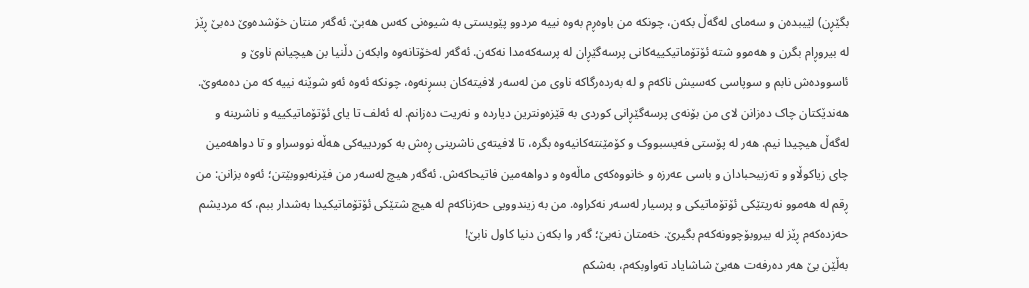بگێڕن) لێیبدەن و سەمای لەگەڵ بکەن، چونکە من باوەڕم بەوە نییە مردوو پێویستی بە شیوەنی کەس هەبێ. ئەگەر منتان خۆشدەوێ دەبێ ڕێز لە بیروڕام بگرن و هەموو شتە ئۆتۆماتیکییەکانی پرسەگێڕان لە پرسەکەمدا نەکەن. ئەگەر لەخۆتانەوە وابکەن دڵنیا بن هیچیانم ناوێ و ئاسوودەش نابم و سوپاسی کەسیش ناکەم و لە بەردەرگاکە ناوی من لەسەر لافیتەکان بسڕنەوە، چونکە ئەوە ئەو شوێنە نییە کە من دەمەوێ. هەندێکتان چاک دەزانن لای من بۆنەی پرسەگێڕانی کوردی بە قێزەونترین دیاردە و نەریت دەزانم. لە ئەلف تا یای ئۆتۆماتیکییە و ناشرینە و لەگەڵ هیچیدا نیم. هەر لە پۆستی فەیسبووک و کۆمێنتەکانیەوە بگرە، تا لافیتەی ناشرینی ڕەش بە کوردییەکی هەڵە نووسراو و تا دواهەمین چای زیاکوڵاو و تەزبیحبادان و باسی عەرزە و خانووەکەی ماڵەوە و دواهەمین فاتیحاکەش. ئەگەر هیچ لەسەر من فێرنەبووبێتن؛ ئەوە بزانن: من ڕقم لە هەموو نەریتێکی ئۆتۆماتیکی و پرسیار لەسەر نەکراوە. من بە زیندوویی حەزناکەم لە هیچ شتێکی ئۆتۆماتیکیدا بەشدار ببم، کە مردیشم حەزدەکەم ڕێز لە بیروبۆچوونەکەم بگیرێ. خەمتان نەبێ؛ گەر وا بکەن دنیا کاول نابێ!
بەڵێن بێ هەر دەرفەت هەبێ شاشایاد تەواوبکەم، بەشکم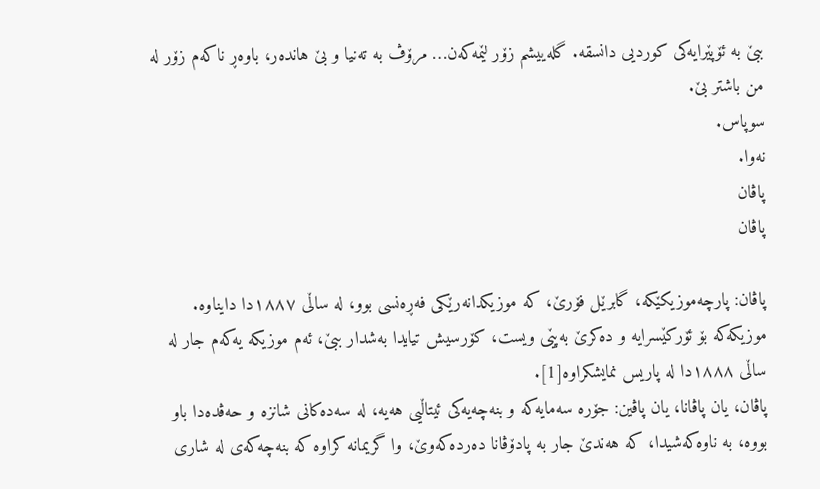ببێ بە ئۆپێرایەکی کوردیی دانسقە. گلەییشم زۆر لێمەکەن… مرۆڤ بە تەنیا و بێ هاندەر، باوەڕ ناکەم زۆر لە من باشتر بێ.
سوپاس.
نەوا.
پاڤان
پاڤان

پاڤان: پارچەموزیکێکە، گابرێل فۆرێ، کە موزیکدانەرێکی فەڕەنسی بوو، لە ساڵی ١٨٨٧دا دایناوە. موزیکەکە بۆ ئۆرکێسرایە و دەکرێ بەپێی ویست، کۆرسیش تیایدا بەشدار ببێ، ئەم موزیکە یەکەم جار لە ساڵی ١٨٨٨دا لە پاریس نمایشکراوە[1].
پاڤان، یان پاڤانا، یان پاڤین: جۆرە سەمایەکە و بنەچەیەکی ئیتاڵیی هەیە، لە سەدەکانی شانزە و حەڤدەدا باو بووە، بە ناوەکەشیدا، کە هەندێ جار بە پادۆڤانا دەردەکەوێ، وا گریمانە کراوە کە بنەچەکەی لە شاری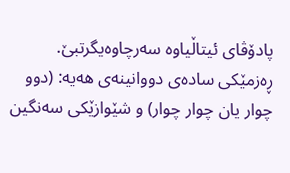پادۆڤای ئیتاڵیاوە سەرچاوەیگرتبێ. ڕەزمێکی سادەی دووانینەی هەیە: (دوو چوار یان چوار چوار) و شێوازێکی سەنگین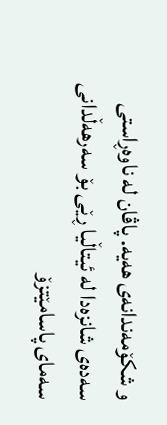و شکۆمەندانەی هەیە. پاڤان لە ناوەڕاستی سەدەی شانزەدا لە ئیتاڵیا ڕێی بۆ سەرهەڵدانی سەمای پاسامێتزۆ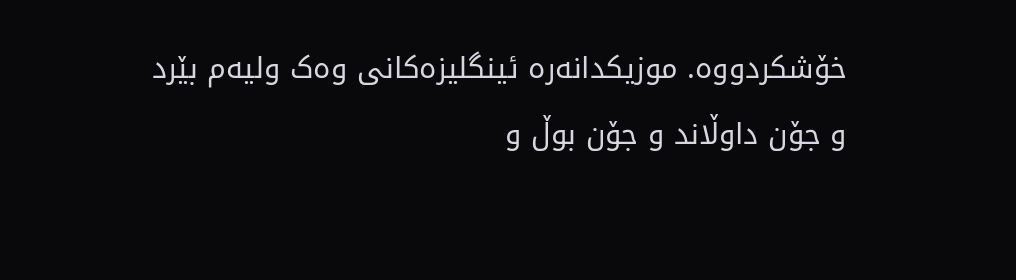خۆشکردووە. موزیکدانەرە ئینگلیزەکانی وەک ولیەم بێرد و جۆن داوڵاند و جۆن بوڵ و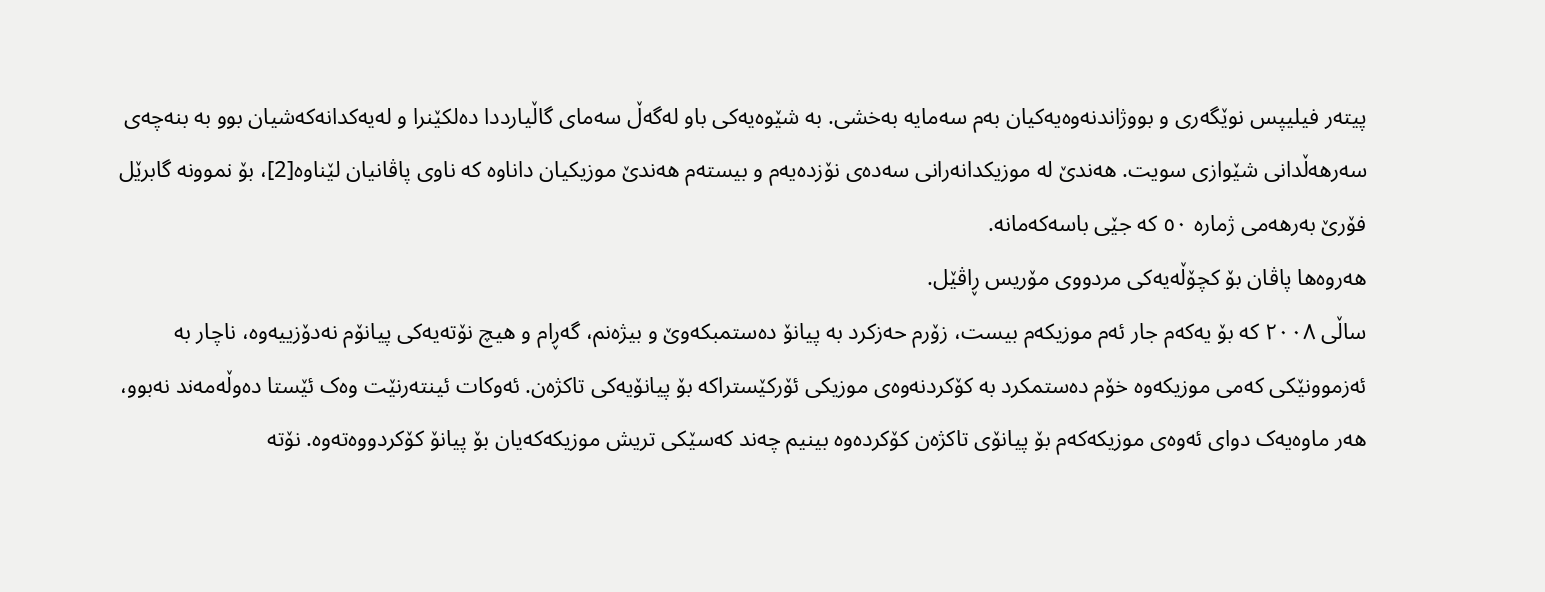پیتەر فیلیپس نوێگەری و بووژاندنەوەیەکیان بەم سەمایە بەخشی. بە شێوەیەکی باو لەگەڵ سەمای گاڵیارددا دەلکێنرا و لەیەکدانەکەشیان بوو بە بنەچەی سەرهەڵدانی شێوازی سویت. هەندێ لە موزیکدانەرانی سەدەی نۆزدەیەم و بیستەم هەندێ موزیکیان داناوە کە ناوی پاڤانیان لێناوە[2]، بۆ نموونە گابرێل فۆرێ بەرهەمی ژمارە ٥٠ کە جێی باسەکەمانە.
هەروەها پاڤان بۆ کچۆڵەیەکی مردووی مۆریس ڕاڤێل.
ساڵی ٢٠٠٨ کە بۆ یەکەم جار ئەم موزیکەم بیست، زۆرم حەزکرد بە پیانۆ دەستمبکەوێ و بیژەنم، گەڕام و هیچ نۆتەیەکی پیانۆم نەدۆزییەوە، ناچار بە ئەزموونێکی کەمی موزیکەوە خۆم دەستمکرد بە کۆکردنەوەی موزیکی ئۆرکێستراکە بۆ پیانۆیەکی تاکژەن. ئەوکات ئینتەرنێت وەک ئێستا دەوڵەمەند نەبوو، هەر ماوەیەک دوای ئەوەی موزیکەکەم بۆ پیانۆی تاکژەن کۆکردەوە بینیم چەند کەسێکی تریش موزیکەکەیان بۆ پیانۆ کۆکردووەتەوە. نۆتە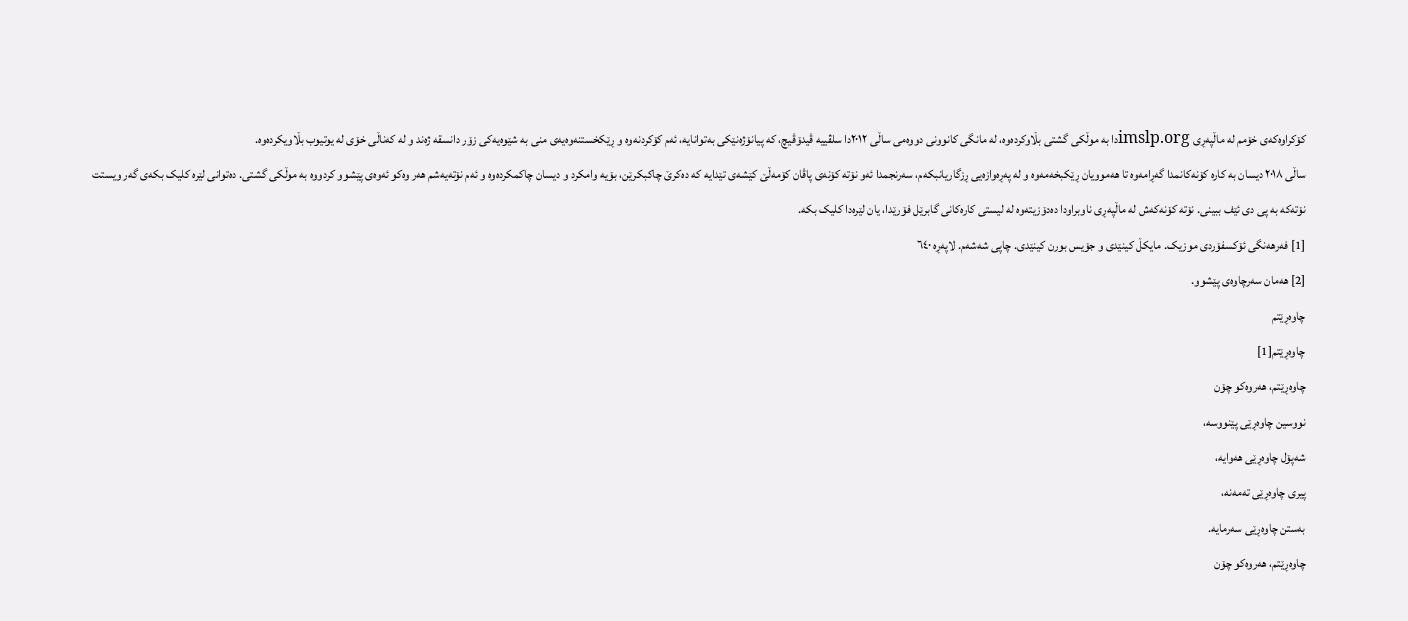کۆکراوەکەی خۆمم لە ماڵپەڕی imslp.orgدا بە موڵکی گشتی بڵاوکردەوە، لە مانگی کانوونی دووەمی ساڵی ٢٠١٢دا سلڤییە ڤیدۆڤیچ، کە پیانۆژەنێکی بەتوانایە، ئەم کۆکردنەوە و ڕێکخستنەوەیەی منی بە شێوەیەکی زۆر دانسقە ژەند و لە کەناڵی خۆی لە یوتیوب بڵاویکردەوە.
ساڵی ٢٠١٨ دیسان بە کارە کۆنەکانمدا گەڕامەوە تا هەموویان ڕێکبخەمەوە و لە پەڕەوازەیی ڕزگاریانبکەم، سەرنجمدا ئەو نۆتە کۆنەی پاڤان کۆمەڵێ کێشەی تێدایە کە دەکرێ چاکبکرێن، بۆیە وامکرد و دیسان چاکمکردەوە و ئەم نۆتەیەشم هەر وەکو ئەوەی پێشوو کردووە بە موڵکی گشتی. دەتوانی لێرە کلیک بکەی گەر ویستت نۆتەکە بە پی دی ئێف ببینی. نۆتە کۆنەکەش لە ماڵپەڕی ناوبراودا دەدۆزیتەوە لە لیستی کارەکانی گابرێل فۆرێدا، یان لێرەدا کلیک بکە.
[1] فەرهەنگی ئۆکسفۆردی موزیک. مایکڵ کینێدی و جۆیس بورن کینێدی. چاپی شەشەم. لاپەڕە ٦٤٠
[2] هەمان سەرچاوەی پێشوو.
چاوەڕێتم
چاوەڕێتم[1]
چاوەڕێتم، هەروەکو چۆن
نووسین چاوەڕێی پێنووسە،
شەپۆل چاوەڕێی هەوایە،
پیری چاوەڕێی تەمەنە،
بەستن چاوەڕێی سەرمایە.
چاوەڕێتم، هەروەکو چۆن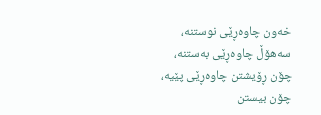خەون چاوەڕێی نوستنە،
سەهۆڵ چاوەڕێی بەستنە،
چۆن ڕۆیشتن چاوەڕێی پێیە،
چۆن بیستن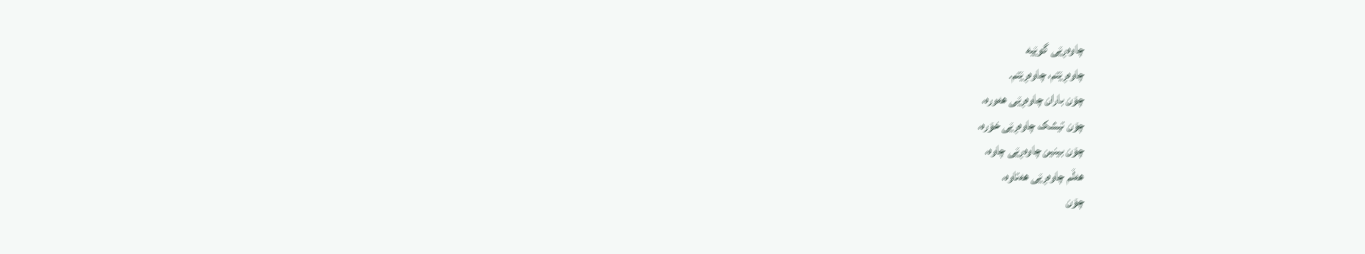چاوەڕێی گوێیە
چاوەڕێتم، چاوەڕێتم.
چۆن باران چاوەڕێی هەورە،
چۆن تیشک چاوەڕێی خۆرە،
چۆن بینین چاوەڕێی چاوە،
هەڵم چاوەڕێی هەتاوە،
چۆن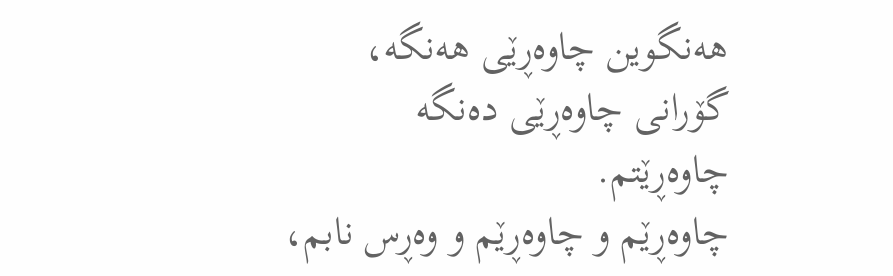هەنگوین چاوەڕێی هەنگە،
گۆرانی چاوەڕێی دەنگە
چاوەڕێتم.
چاوەڕێم و چاوەڕێم و وەڕس نابم،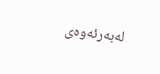لەبەرئەوەی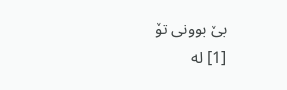بێ بوونی تۆ
[1] لە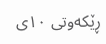ڕێکەوتی ١٠ی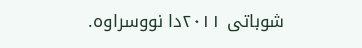شوباتی ٢٠١١دا نووسراوە.